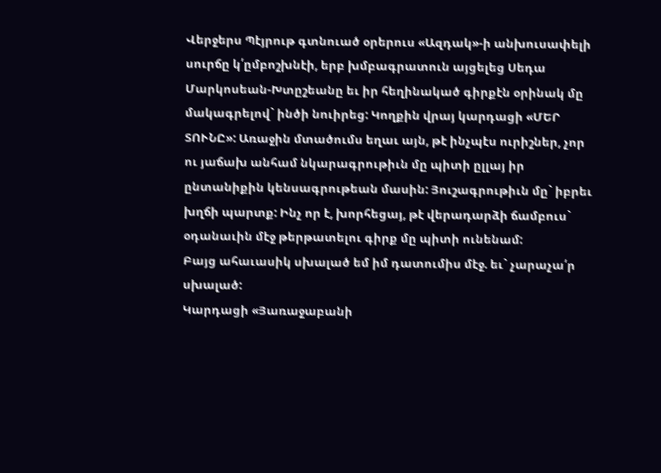Վերջերս Պէյրութ գտնուած օրերուս «Ազդակ»-ի անխուսափելի սուրճը կ՛ըմբոշխնէի, երբ խմբագրատուն այցելեց Սեդա Մարկոսեան-Խտըշեանը եւ իր հեղինակած գիրքէն օրինակ մը մակագրելով` ինծի նուիրեց: Կողքին վրայ կարդացի «ՄԵՐ ՏՈՒՆԸ»: Առաջին մտածումս եղաւ այն, թէ ինչպէս ուրիշներ, չոր ու յաճախ անհամ նկարագրութիւն մը պիտի ըլլայ իր ընտանիքին կենսագրութեան մասին: Յուշագրութիւն մը` իբրեւ խղճի պարտք: Ինչ որ է, խորհեցայ, թէ վերադարձի ճամբուս` օդանաւին մէջ թերթատելու գիրք մը պիտի ունենամ:
Բայց ահաւասիկ սխալած եմ իմ դատումիս մէջ. եւ` չարաչա՛ր սխալած:
Կարդացի «Յառաջաբանի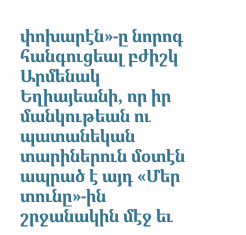փոխարէն»-ը նորոգ հանգուցեալ բժիշկ Արմենակ Եղիայեանի, որ իր մանկութեան ու պատանեկան տարիներուն մօտէն ապրած է այդ «Մեր տունը»-ին շրջանակին մէջ եւ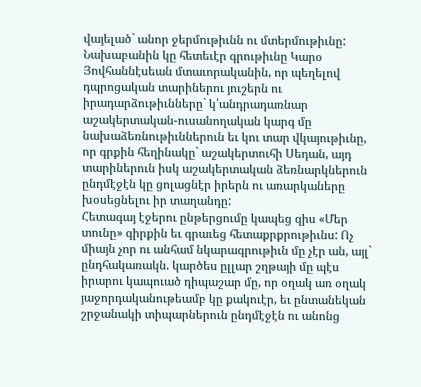վայելած` անոր ջերմութիւնն ու մտերմութիւնը:
Նախաբանին կը հետեւէր գրութիւնը Կարօ Յովհաննէսեան մտաւորականին, որ պեղելով դպրոցական տարիներու յուշերն ու իրադարձութիւնները` կ՛անդրադառնար աշակերտական-ուսանողական կարգ մը նախաձեռնութիւններուն եւ կու տար վկայութիւնը, որ գրքին հեղինակը` աշակերտուհի Սեդան, այդ տարիներուն իսկ աշակերտական ձեռնարկներուն ընդմէջէն կը ցոլացնէր իրերն ու առարկաները խօսեցնելու իր տաղանդը:
Հետագայ էջերու ընթերցումը կապեց զիս «Մեր տունը» գիրքին եւ գրաւեց հետաքրքրութիւնս: Ոչ միայն չոր ու անհամ նկարագրութիւն մը չէր ան, այլ` ընդհակառակն. կարծես ըլլար շղթայի մը պէս իրարու կապուած դիպաշար մը, որ օղակ առ օղակ յաջորդականութեամբ կը քակուէր, եւ ընտանեկան շրջանակի տիպարներուն ընդմէջէն ու անոնց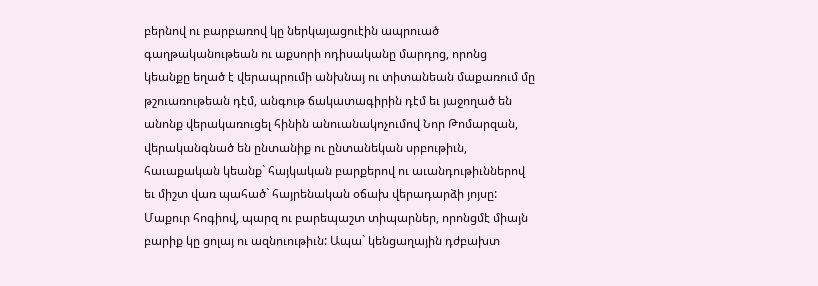բերնով ու բարբառով կը ներկայացուէին ապրուած գաղթականութեան ու աքսորի ոդիսականը մարդոց, որոնց կեանքը եղած է վերապրումի անխնայ ու տիտանեան մաքառում մը թշուառութեան դէմ, անգութ ճակատագիրին դէմ եւ յաջողած են անոնք վերակառուցել հինին անուանակոչումով Նոր Թոմարզան, վերականգնած են ընտանիք ու ընտանեկան սրբութիւն, հաւաքական կեանք` հայկական բարքերով ու աւանդութիւններով եւ միշտ վառ պահած` հայրենական օճախ վերադարձի յոյսը: Մաքուր հոգիով, պարզ ու բարեպաշտ տիպարներ, որոնցմէ միայն բարիք կը ցոլայ ու ազնուութիւն: Ապա` կենցաղային դժբախտ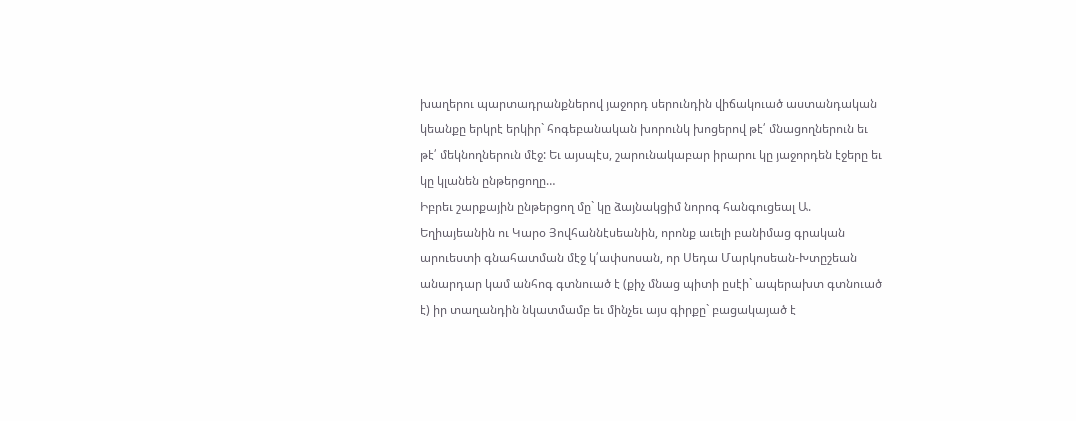խաղերու պարտադրանքներով յաջորդ սերունդին վիճակուած աստանդական կեանքը երկրէ երկիր` հոգեբանական խորունկ խոցերով թէ՛ մնացողներուն եւ թէ՛ մեկնողներուն մէջ: Եւ այսպէս, շարունակաբար իրարու կը յաջորդեն էջերը եւ կը կլանեն ընթերցողը…
Իբրեւ շարքային ընթերցող մը` կը ձայնակցիմ նորոգ հանգուցեալ Ա. Եղիայեանին ու Կարօ Յովհաննէսեանին, որոնք աւելի բանիմաց գրական արուեստի գնահատման մէջ կ՛ափսոսան, որ Սեդա Մարկոսեան-Խտըշեան անարդար կամ անհոգ գտնուած է (քիչ մնաց պիտի ըսէի` ապերախտ գտնուած է) իր տաղանդին նկատմամբ եւ մինչեւ այս գիրքը` բացակայած է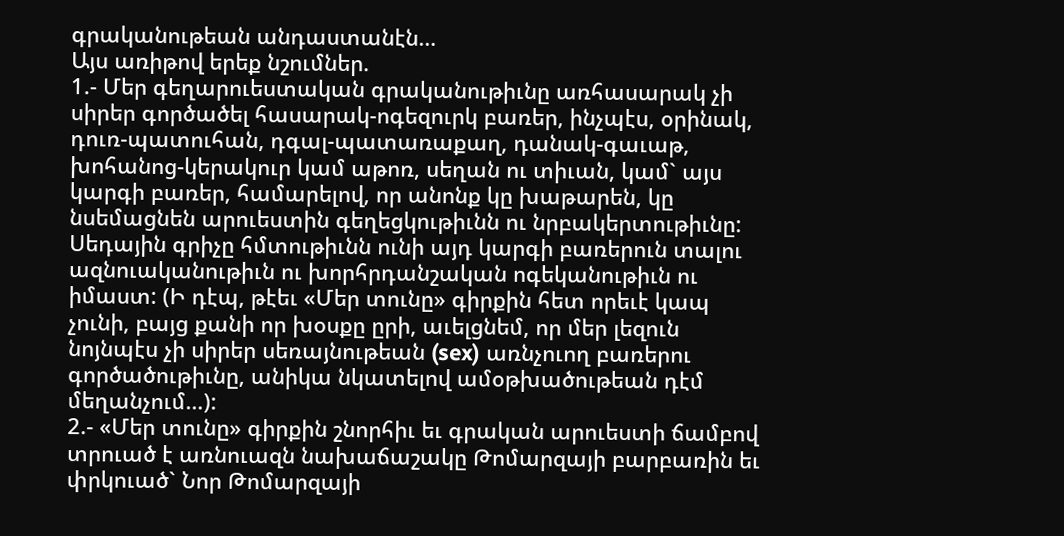գրականութեան անդաստանէն…
Այս առիթով երեք նշումներ.
1.- Մեր գեղարուեստական գրականութիւնը առհասարակ չի սիրեր գործածել հասարակ-ոգեզուրկ բառեր, ինչպէս, օրինակ, դուռ-պատուհան, դգալ-պատառաքաղ, դանակ-գաւաթ, խոհանոց-կերակուր կամ աթոռ, սեղան ու տիւան, կամ` այս կարգի բառեր, համարելով, որ անոնք կը խաթարեն, կը նսեմացնեն արուեստին գեղեցկութիւնն ու նրբակերտութիւնը: Սեդային գրիչը հմտութիւնն ունի այդ կարգի բառերուն տալու ազնուականութիւն ու խորհրդանշական ոգեկանութիւն ու իմաստ: (Ի դէպ, թէեւ «Մեր տունը» գիրքին հետ որեւէ կապ չունի, բայց քանի որ խօսքը ըրի, աւելցնեմ, որ մեր լեզուն նոյնպէս չի սիրեր սեռայնութեան (sex) առնչուող բառերու գործածութիւնը, անիկա նկատելով ամօթխածութեան դէմ մեղանչում…):
2.- «Մեր տունը» գիրքին շնորհիւ եւ գրական արուեստի ճամբով տրուած է առնուազն նախաճաշակը Թոմարզայի բարբառին եւ փրկուած` Նոր Թոմարզայի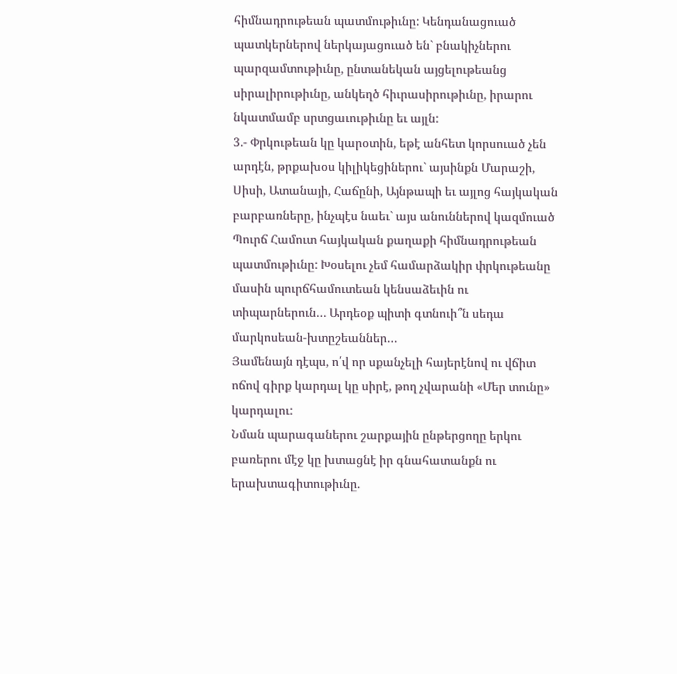հիմնադրութեան պատմութիւնը: Կենդանացուած պատկերներով ներկայացուած են` բնակիչներու պարզամտութիւնը, ընտանեկան այցելութեանց սիրալիրութիւնը, անկեղծ հիւրասիրութիւնը, իրարու նկատմամբ սրտցաւութիւնը եւ այլն:
3.- Փրկութեան կը կարօտին, եթէ անհետ կորսուած չեն արդէն, թրքախօս կիլիկեցիներու` այսինքն Մարաշի, Սիսի, Ատանայի, Հաճընի, Այնթապի եւ այլոց հայկական բարբառները, ինչպէս նաեւ` այս անուններով կազմուած Պուրճ Համուտ հայկական քաղաքի հիմնադրութեան պատմութիւնը: Խօսելու չեմ համարձակիր փրկութեանը մասին պուրճհամուտեան կենսաձեւին ու տիպարներուն… Արդեօք պիտի գտնուի՞ն սեդա մարկոսեան-խտըշեաններ…
Յամենայն դէպս, ո՛վ որ սքանչելի հայերէնով ու վճիտ ոճով գիրք կարդալ կը սիրէ, թող չվարանի «Մեր տունը» կարդալու:
Նման պարագաներու շարքային ընթերցողը երկու բառերու մէջ կը խտացնէ իր գնահատանքն ու երախտագիտութիւնը.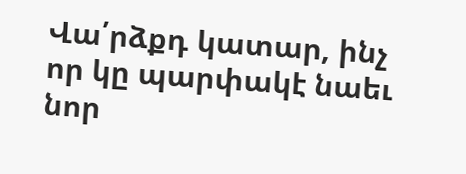Վա՛րձքդ կատար, ինչ որ կը պարփակէ նաեւ նոր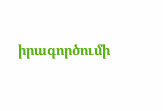իրագործումի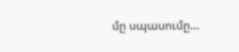մը սպասումը…